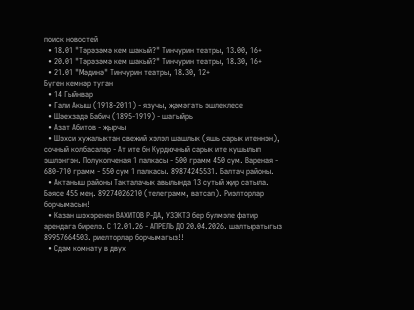поиск новостей
  • 18.01 "Тәрәзәмә кем шакый?" Тинчурин театры, 13.00, 16+
  • 20.01 "Тәрәзәмә кем шакый?" Тинчурин театры, 18.30, 16+
  • 21.01 "Мәдинә" Тинчурин театры, 18.30, 12+
Бүген кемнәр туган
  • 14 Гыйнвар
  • Гали Акыш (1918-2011) - язучы, җәмәгать эшлеклесе
  • Шәехзадә Бабич (1895-1919) - шагыйрь
  • Азат Абитов - җырчы
  • Шэхси хужалыктан свежий хэлэл шашлык (яшь сарык итеннэн), сочный колбасалар - Ат ите бн Курдючный сарык ите кушылып эшлэнгэн. Полукопченая 1 палкасы - 500 грамм 450 сум. Вареная - 680-710 грамм - 550 сум 1 палкасы. 89874245531. Балтач районы.
  • Актаныш районы Такталачык авылында 13 сутый җир сатыла. Бәясе 455 мең. 89274026210 (телеграмм, ватсап). Риэлторлар борчымасын!
  • Казан шэхэренен ВАХИТОВ Р-ДА, УЗЭКТЭ бер булмэле фатир арендага бирелэ. С 12.01.26 - АПРЕЛЬ ДО 20.04.2026. шалтыратыгыз 89957664503. риелторлар борчымагыз!!
  • Сдам комнату в двух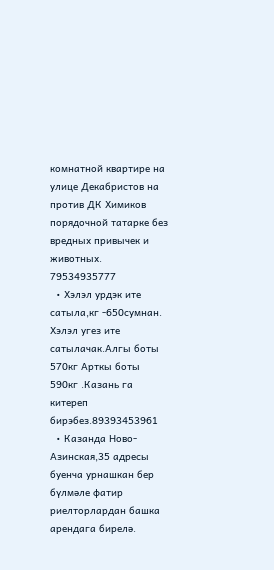комнатной квартире на улице Декабристов на против ДК Химиков порядочной татарке без вредных привычек и животных. 79534935777
  • Хэлэл урдэк ите сатыла,кг -650сумнан. Хэлэл угез ите сатылачак.Алгы боты 570кг Арткы боты 590кг .Казань га китереп бирэбез.89393453961
  • Казанда Ново-Азинская,35 адресы буенча урнашкан бер бүлмәле фатир риелторлардан башка арендага бирелә.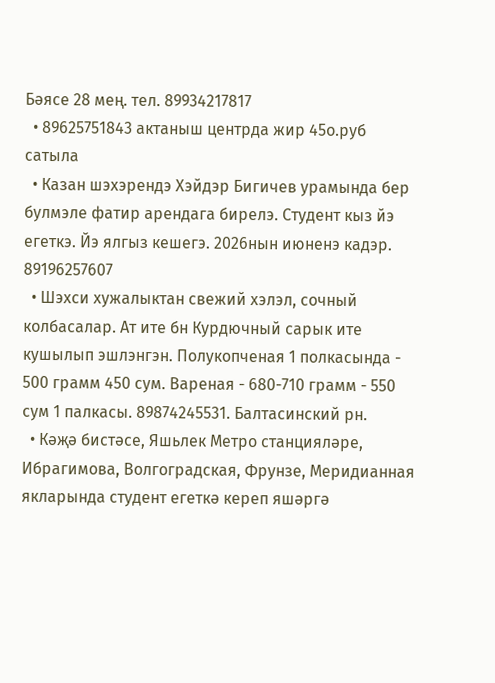Бәясе 28 мең. тел. 89934217817
  • 89625751843 актаныш центрда жир 45о.руб сатыла
  • Казан шэхэрендэ Хэйдэр Бигичев урамында бер булмэле фатир арендага бирелэ. Студент кыз йэ егеткэ. Йэ ялгыз кешегэ. 2026нын июненэ кадэр. 89196257607
  • Шэхси хужалыктан свежий хэлэл, сочный колбасалар. Ат ите бн Курдючный сарык ите кушылып эшлэнгэн. Полукопченая 1 полкасында - 500 грамм 450 сум. Вареная - 680-710 грамм - 550 сум 1 палкасы. 89874245531. Балтасинский рн.
  • Кәҗә бистәсе, Яшьлек Метро станцияләре, Ибрагимова, Волгоградская, Фрунзе, Меридианная якларында студент егеткә кереп яшәргә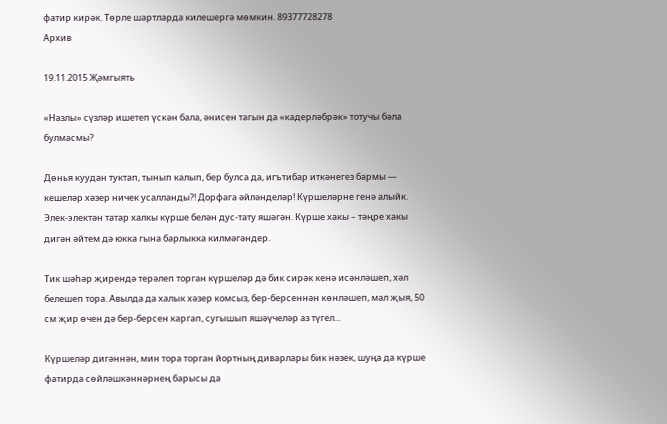фатир кирәк. Төрле шартларда килешергә мөмкин. 89377728278
Архив

19.11.2015 Җәмгыять

«Назлы» сүзләр ишетеп үскән бала, әнисен тагын да «кадерләбрәк» тотучы бәла булмасмы?

Дөнья куудан туктап, тынып калып, бер булса да, игътибар иткәнегез бармы — кешеләр хәзер ничек усалланды?! Дорфага әйләнделәр! Күршеләрне генә алыйк. Элек-электән татар халкы күрше белән дус-тату яшәгән. Күрше хакы – тәңре хакы дигән әйтем дә юкка гына барлыкка килмәгәндер.

Тик шәһәр җирендә терәлеп торган күршеләр дә бик сирәк кенә исәнләшеп, хәл белешеп тора. Авылда да халык хәзер комсыз, бер-берсеннән көнләшеп, мал җыя, 50 см җир өчен дә бер-берсен каргап, сугышып яшәүчеләр аз түгел...

Күршеләр дигәннән, мин тора торган йортның диварлары бик нәзек, шуңа да күрше фатирда сөйләшкәннәрнең барысы да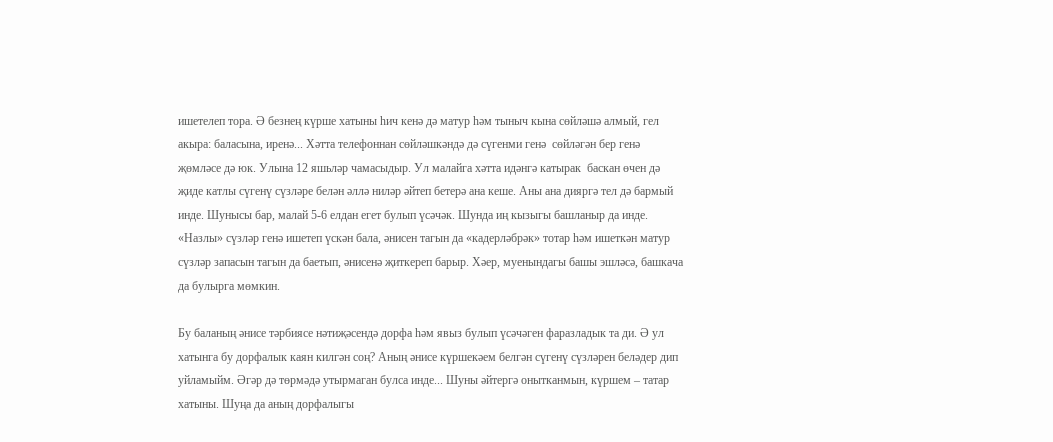ишетелеп тора. Ә безнең күрше хатыны һич кенә дә матур һәм тыныч кына сөйләшә алмый, гел акыра: баласына, иренә... Хәтта телефоннан сөйләшкәндә дә сүгенми генә  сөйләгән бер генә  җөмләсе дә юк. Улына 12 яшьләр чамасыдыр. Ул малайга хәтта идәнгә катырак  баскан өчен дә җиде катлы сүгенү сүзләре белән әллә ниләр әйтеп бетерә ана кеше. Аны ана дияргә тел дә бармый инде. Шунысы бар, малай 5-6 елдан егет булып үсәчәк. Шунда иң кызыгы башланыр да инде. «Назлы» сүзләр генә ишетеп үскән бала, әнисен тагын да «кадерләбрәк» тотар һәм ишеткән матур сүзләр запасын тагын да баетып, әнисенә җиткереп барыр. Хәер, муенындагы башы эшләсә, башкача да булырга мөмкин.

Бу баланың әнисе тәрбиясе нәтиҗәсендә дорфа һәм явыз булып үсәчәген фаразладык та ди. Ә ул хатынга бу дорфалык каян килгән соң? Аның әнисе күршекәем белгән сүгенү сүзләрен беләдер дип уйламыйм. Әгәр дә төрмәдә утырмаган булса инде... Шуны әйтергә онытканмын, күршем – татар хатыны. Шуңа да аның дорфалыгы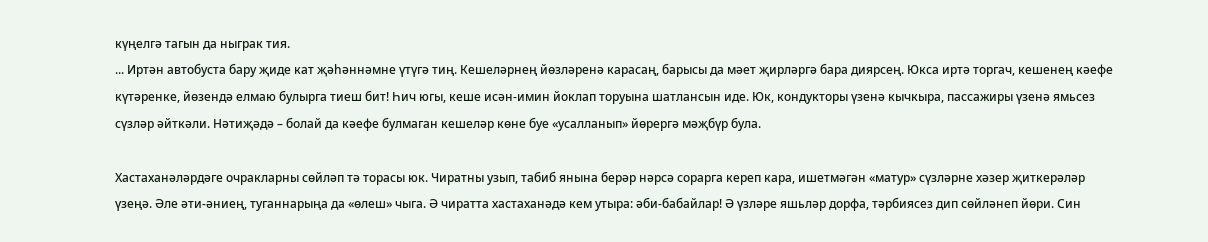күңелгә тагын да ныграк тия.
... Иртән автобуста бару җиде кат җәһәннәмне үтүгә тиң. Кешеләрнең йөзләренә карасаң, барысы да мәет җирләргә бара диярсең. Юкса иртә торгач, кешенең кәефе күтәренке, йөзендә елмаю булырга тиеш бит! Һич югы, кеше исән-имин йоклап торуына шатлансын иде. Юк, кондукторы үзенә кычкыра, пассажиры үзенә ямьсез сүзләр әйткәли. Нәтиҗәдә – болай да кәефе булмаган кешеләр көне буе «усалланып» йөрергә мәҗбүр була.

Хастаханәләрдәге очракларны сөйләп тә торасы юк. Чиратны узып, табиб янына берәр нәрсә сорарга кереп кара, ишетмәгән «матур» сүзләрне хәзер җиткерәләр үзеңә. Әле әти-әниең, туганнарыңа да «өлеш» чыга. Ә чиратта хастаханәдә кем утыра: әби-бабайлар! Ә үзләре яшьләр дорфа, тәрбиясез дип сөйләнеп йөри. Син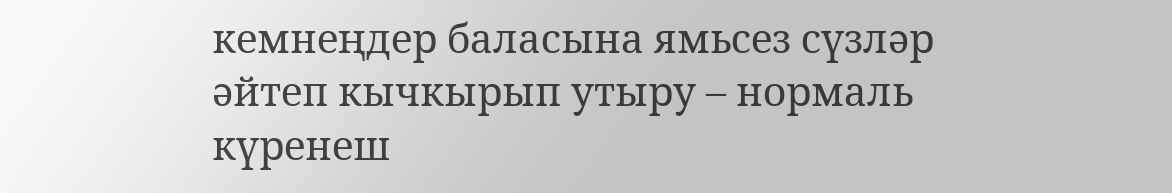кемнеңдер баласына ямьсез сүзләр әйтеп кычкырып утыру – нормаль күренеш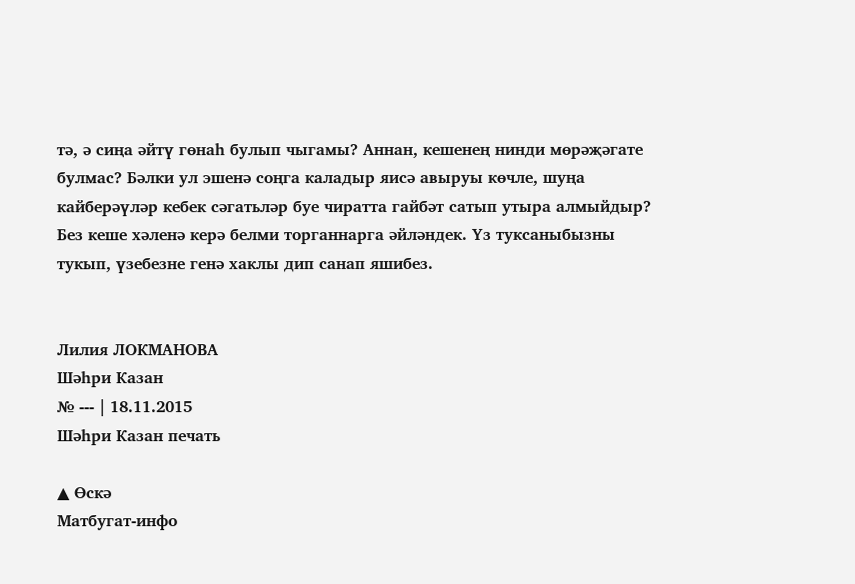тә, ә сиңа әйтү гөнаһ булып чыгамы? Аннан, кешенең нинди мөрәҗәгате булмас? Бәлки ул эшенә соңга каладыр яисә авыруы көчле, шуңа кайберәүләр кебек сәгатьләр буе чиратта гайбәт сатып утыра алмыйдыр? Без кеше хәленә керә белми торганнарга әйләндек. Үз туксаныбызны тукып, үзебезне генә хаклы дип санап яшибез.


Лилия ЛОКМАНОВА
Шәһри Казан
№ --- | 18.11.2015
Шәһри Казан печать

▲ Өскә
Матбугат-инфо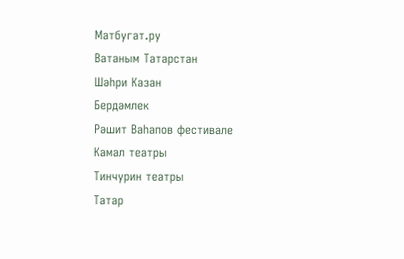Матбугат.ру
Ватаным Татарстан
Шәһри Казан
Бердәмлек
Рәшит Ваһапов фестивале
Камал театры
Тинчурин театры
Татар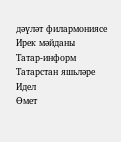дәүләт филармониясе
Ирек мәйданы
Татар-информ
Татарстан яшьләре
Идел
Өмет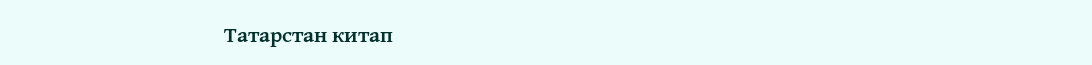Татарстан китап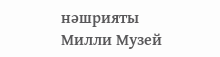нәшрияты
Милли Музей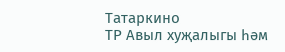Татаркино
ТР Авыл хуҗалыгы һәм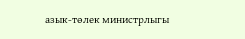азык-төлек министрлыгы